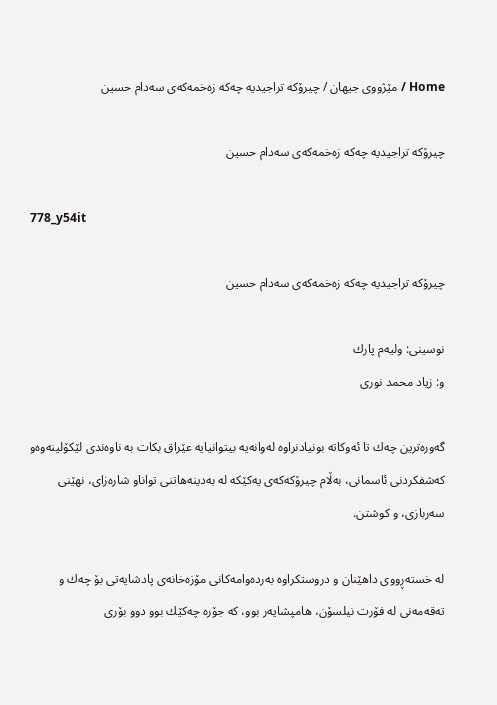Home / مێژووى جیهان / چیرۆكه‌ تراجیدیه‌ چه‌كه‌ زه‌خمه‌كه‌ى سه‌دام حسین

چیرۆكه‌ تراجیدیه‌ چه‌كه‌ زه‌خمه‌كه‌ى سه‌دام حسین

778_y54it

چیرۆكه‌ تراجیدیه‌ چه‌كه‌ زه‌خمه‌كه‌ى سه‌دام حسین

نوسینى: ولیه‌م پارك
و: زیاد محمد نورى

گه‌وره‌ترین چه‌ك تا ئه‌وكاته‌ بونیادنراوه‌ له‌وانه‌یه‌ بیتوانیایه‌ عێراق بكات به‌ ناوه‌ندى لێكۆلینه‌وه‌و كه‌شفكردنى ئاسمانی، به‌ڵام چیرۆكه‌كه‌ى یه‌كێكه‌ له‌ به‌دینه‌هاتنى تواناو شاره‌زاى، نهێنى سه‌ربازى، و كوشتن.

له‌ خسته‌ڕووى داهێنان و دروستكراوه‌ به‌رده‌وامه‌كانى مۆزه‌خانه‌ى پادشایه‌تی بۆ چه‌ك و ته‌قه‌مه‌نى له‌ فۆرت نیلسۆن، هامپشایه‌ر بوو، كه‌ جۆره‌ چه‌كێك بوو دوو بۆرى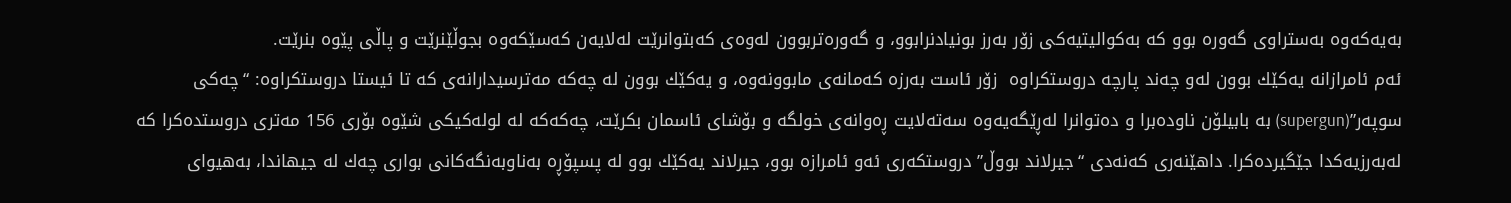به‌یه‌كه‌وه‌ به‌ستراوى گه‌وره‌ بوو كه‌ به‌كوالیتیه‌كى زۆر به‌رز بونیادنرابوو، و گه‌وره‌تربوون له‌وه‌ى كه‌بتوانرێت له‌لایه‌ن كه‌سێكه‌وه‌ بجوڵێنرێت و پاڵى پێوه‌ بنرێت.
ئه‌م ئامرازانه‌ یه‌كێك بوون له‌و چه‌ند پارچه‌ دروستكراوه‌  زۆر ئاست به‌رزه‌ كه‌مانه‌ى مابوونه‌وه‌، و یه‌كێك بوون له‌ چه‌كه‌ مه‌ترسیدارانه‌ى كه‌ تا ئیستا دروستكراوه‌: “چه‌كى سوپه‌ر”(supergun) به‌ بابیلۆن ناوده‌برا و ده‌توانرا له‌ڕێگه‌یه‌وه‌ سه‌ته‌لایت ڕه‌وانه‌ى خولگه‌ و بۆشاى ئاسمان بكرێت، چه‌كه‌كه‌ له‌ لوله‌كیكى شێوه‌ بۆرى 156 مه‌ترى دروستده‌كرا كه‌ له‌به‌رزیه‌كدا جێگیرده‌كرا. داهێنه‌رى كه‌نه‌دى “جیرلاند بووڵ” دروستكه‌رى ئه‌و ئامرازه‌ بوو، جیرلاند یه‌كێك بوو له‌ پسپۆڕه‌ به‌ناوبه‌نگه‌كانى بوارى چه‌ك له‌ جیهاندا، به‌هیواى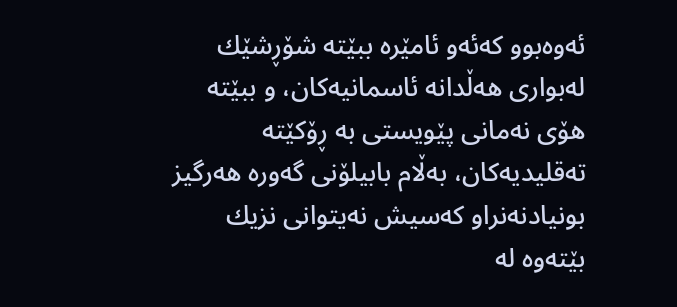ئه‌وه‌بوو كه‌ئه‌و ئامێره‌ ببێته‌ شۆڕشێك له‌بوارى هه‌ڵدانه‌ ئاسمانیه‌كان، و ببێته‌ هۆى نه‌مانى پێویستى به‌ ڕۆكێته‌ ته‌قلیدیه‌كان، به‌ڵام بابیلۆنى گه‌وره‌ هه‌رگیز بونیادنه‌نراو كه‌سیش نه‌یتوانى نزیك بێته‌وه‌ له‌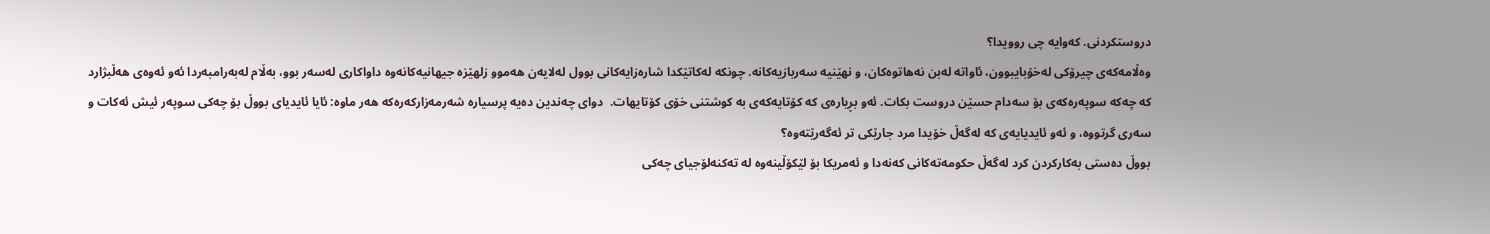دروستكردنى. كه‌وایه‌ چى روویدا؟
وه‌ڵامه‌كه‌ى چیرۆكى له‌خۆبایبوون، ئاواته‌ له‌بن نه‌هاتوه‌كان، و نهێنیه‌ سه‌ربازیه‌كانه‌. چونكه‌ له‌كاتێكدا شاره‌زایه‌كانى بوول له‌لایه‌ن هه‌موو زلهێزه‌ جیهانیه‌كانه‌وه‌ داواكارى له‌سه‌ر بوو، به‌ڵام له‌به‌رامبه‌ردا ئه‌و ئه‌وه‌ى هه‌ڵبژارد كه‌ چه‌كه‌ سوپه‌ره‌كه‌ى بۆ سه‌دام حسێن دروست بكات. ئه‌و بڕیاره‌ى كه‌ كۆتایه‌كه‌ى به‌ كوشتنى خۆى كۆتایهات.  دواى چه‌ندین ده‌یه‌ پرسیاره‌ شه‌رمه‌زاركه‌ره‌كه‌ هه‌ر ماوه‌: ئایا ئایدیاى بووڵ بۆ چه‌كى سوپه‌ر ئیش ئه‌كات و سه‌رى گرتووه‌، و ئه‌و ئایدیایه‌ى كه‌ له‌گه‌ڵ خۆیدا مرد جارێكى تر ئه‌گه‌رێته‌وه‌؟
بووڵ ده‌ستى به‌كاركردن كرد له‌گه‌ڵ حكومه‌ته‌كانى كه‌نه‌دا و ئه‌مریكا بۆ لێكۆڵینه‌وه‌ له‌ ته‌كنه‌لۆجیاى چه‌كى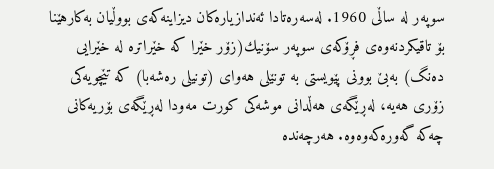سوپه‌ر له‌ ساڵى 1960. له‌سه‌ره‌تادا ئه‌ندازیاره‌كان دیزاینه‌كه‌ى بووڵیان به‌كارهێنا بۆ تاقیكردنه‌وه‌ى فڕۆكه‌ى سوپه‌ر سۆنیك(زۆر خێرا كه‌ خێراتره‌ له‌ خێرایى ده‌نگ) به‌بێ بوونى پێویستى به‌ تونێلى هه‌واى (تونیلى ره‌شه‌با) كه‌ تێچویه‌كى زۆرى هه‌یه‌، له‌ڕێگه‌ى هه‌ڵدانى موشه‌كى كورت مه‌ودا له‌ڕێگه‌ى بۆریه‌كانى چه‌كه‌ گه‌وره‌كه‌وه‌وه‌. هه‌رچه‌نده‌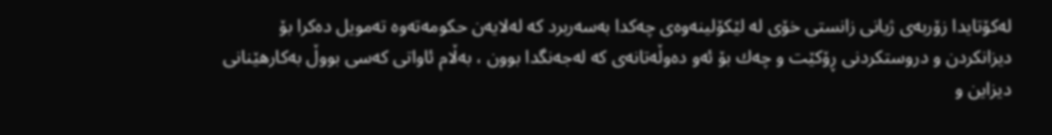له‌كۆتایدا زۆربه‌ى ژیانى زانستى خۆى له‌ لێكۆلینه‌وه‌ى چه‌كدا به‌سه‌ربرد كه‌ له‌لایه‌ن حكومه‌ته‌وه‌ ته‌مویل ده‌كرا بۆ دیزانكردن و دروستكردنى ڕۆكێت و چه‌ك بۆ ئه‌و ده‌وڵه‌تانه‌ى كه‌ له‌جه‌نگدا بوون ، به‌ڵام ئاواتى كه‌سى بووڵ به‌كارهێنانى دیزاین و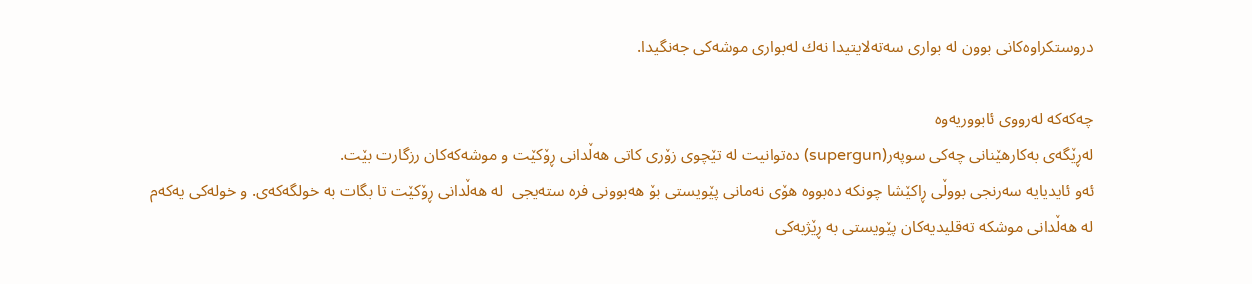دروستكراوه‌كانى بوون له‌ بوارى سه‌ته‌لایتیدا نه‌ك له‌بوارى موشه‌كى جه‌نگیدا.

چه‌كه‌كه‌ له‌رووی ئابووریه‌وه‌
له‌ڕێگه‌ى به‌كارهێنانى چه‌كى سوپه‌ر(supergun) ده‌توانیت له‌ تێچوى زۆرى كاتى هه‌ڵدانى ڕۆكێت و موشه‌كه‌كان رزگارت بێت.
ئه‌و ئایدیایه‌ سه‌رنجى بووڵى ڕاكێشا چونكه‌ ده‌بووه‌ هۆى نه‌مانى پێویستى بۆ هه‌بوونى فره‌ سته‌یجى  له‌ هه‌ڵدانى ڕۆكێت تا بگات به‌ خولگه‌كه‌ى. و خوله‌كى یه‌كه‌م له‌ هه‌ڵدانى موشكه‌ ته‌قلیدیه‌كان پێویستى به‌ ڕێژیه‌كى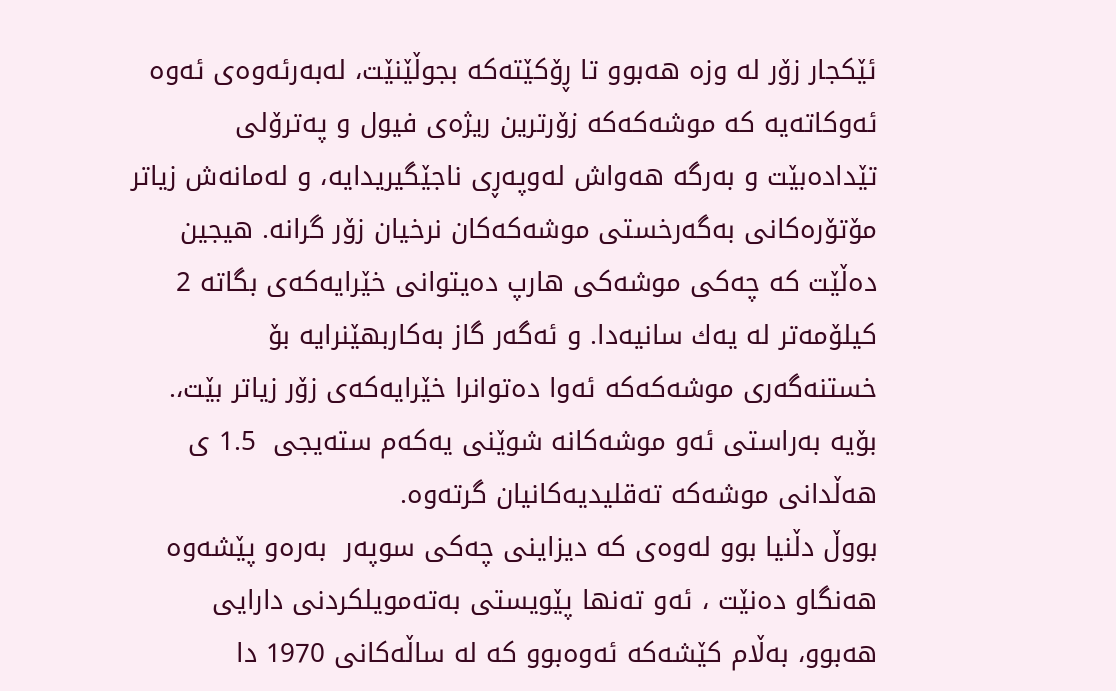ئێكجار زۆر له‌ وزه‌ هه‌بوو تا ڕۆكێته‌كه‌ بجوڵێنێت، له‌به‌رئه‌وه‌ى ئه‌وه‌ ئه‌وكاته‌یه‌ كه‌ موشه‌كه‌كه‌ زۆرترین ریژه‌ى فیول و په‌ترۆلى تێداده‌بێت و به‌رگه‌ هه‌واش له‌وپه‌ڕى ناجێگیریدایه‌، و له‌مانه‌ش زیاتر مۆتۆره‌كانى به‌گه‌رخستى موشه‌كه‌كان نرخیان زۆر گرانه‌. هیجین ده‌ڵێت كه‌ چه‌كى موشه‌كى هارپ ده‌یتوانى خێرایه‌كه‌ى بگاته‌ 2 كیلۆمه‌تر له‌ یه‌ك سانیه‌دا. و ئه‌گه‌ر گاز به‌كاربهێنرایه‌ بۆ خستنه‌گه‌رى موشه‌كه‌كه‌ ئه‌وا ده‌توانرا خێرایه‌كه‌ى زۆر زیاتر بێت،. بۆیه‌ به‌راستى ئه‌و موشه‌كانه‌ شوێنى یه‌كه‌م سته‌یجى  1.5 ى هه‌ڵدانى موشه‌كه‌ ته‌قلیدیه‌كانیان گرته‌وه‌.
بووڵ دڵنیا بوو له‌وه‌ى كه‌ دیزاینى چه‌كى سوپه‌ر  به‌ره‌و پێشه‌وه‌ هه‌نگاو ده‌نێت ، ئه‌و ته‌نها پێویستى به‌ته‌مویلكردنى دارایى هه‌بوو، به‌ڵام كێشه‌كه‌ ئه‌وه‌بوو كه‌ له‌ ساڵه‌كانى 1970 دا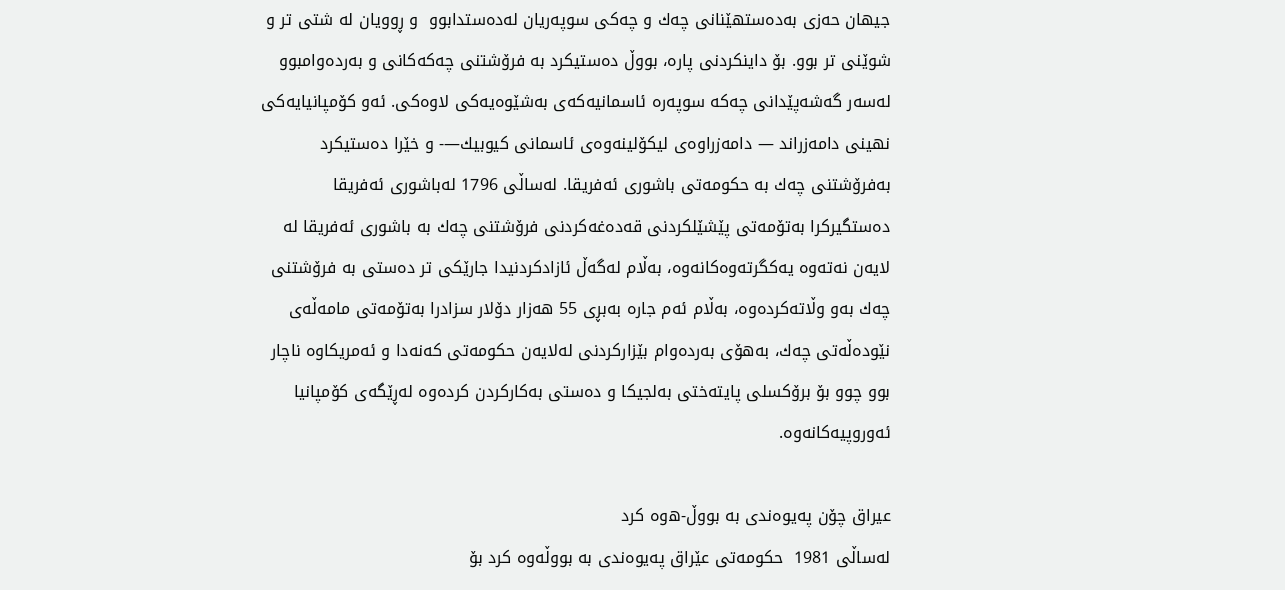جیهان حه‌زى به‌ده‌ستهێنانى چه‌ك و چه‌كى سوپه‌ریان له‌ده‌ستدابوو  و ڕوویان له‌ شتى تر و شوێنى تر بوو. بۆ داینكردنى پاره‌، بووڵ ده‌ستیكرد به‌ فرۆشتنى چه‌كه‌كانى و به‌رده‌وامبوو له‌سه‌ر گه‌شه‌پێدانى چه‌كه‌ سوپه‌ره‌ ئاسمانیه‌كه‌ى به‌شێوه‌یه‌كى لاوه‌كى. ئه‌و كۆمپانیایه‌كى نهینى دامه‌زراند — دامه‌زراوه‌ى لیكۆلینه‌وه‌ى ئاسمانى كیوبیك—- و خێرا ده‌ستیكرد به‌فرۆشتنى چه‌ك به‌ حكومه‌تى باشورى ئه‌فریقا. له‌ساڵى 1796 له‌باشورى ئه‌فریقا ده‌ستگیركرا به‌تۆمه‌تى پێشێلكردنى قه‌ده‌غه‌كردنى فرۆشتنى چه‌ك به‌ باشورى ئه‌فریقا له‌ لایه‌ن نه‌ته‌وه‌ یه‌كگرته‌وه‌كانه‌وه‌، به‌ڵام له‌گه‌ڵ ئازادكردنیدا جارێكى تر ده‌ستى به‌ فرۆشتنى چه‌ك به‌و وڵاته‌كرده‌وه‌، به‌ڵام ئه‌م جاره‌ به‌بڕى 55 هه‌زار دۆلار سزادرا به‌تۆمه‌تى مامه‌ڵه‌ى نێوده‌ڵه‌تى چه‌ك، به‌هۆى به‌رده‌وام بێزاركردنى له‌لایه‌ن حكومه‌تى كه‌نه‌دا و ئه‌مریكاوه‌ ناچار بوو چوو بۆ برۆكسلى پایته‌ختى به‌لجیكا و ده‌ستى به‌كاركردن كرده‌وه‌ له‌ڕێگه‌ى كۆمپانیا ئه‌وروپیه‌كانه‌وه‌.

عیراق چۆن په‌یوه‌ندی به‌ بووڵ-ه‌وه‌ كرد
له‌ساڵى 1981  حكومه‌تى عێراق په‌یوه‌ندى به‌ بووڵه‌وه‌ كرد بۆ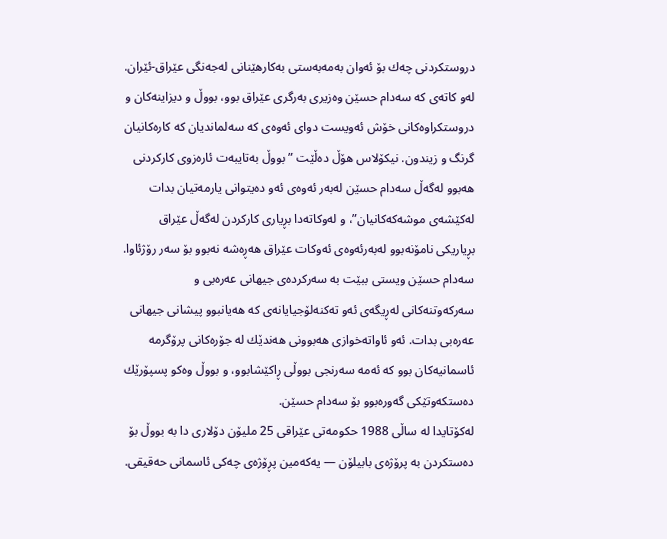دروستكردنى چه‌ك بۆ ئه‌وان به‌مه‌به‌ستى به‌كارهێنانى له‌جه‌نگى عێراق-ئێران. له‌و كاته‌ى كه‌ سه‌دام حسێن وه‌زیرى به‌رگرى عێراق بوو، بووڵ و دیزاینه‌كان و دروستكراوه‌كانى خۆش ئه‌ویست دواى ئه‌وه‌ى كه‌ سه‌لماندیان كه‌ كاره‌كانیان گرنگ و زیندون. نیكۆلاس هۆڵ ده‌ڵێت ” بووڵ به‌تایبه‌ت ئاره‌زوى كاركردنى هه‌بوو له‌گه‌ڵ سه‌دام حسێن له‌به‌ر ئه‌وه‌ى ئه‌و ده‌یتوانى یارمه‌تیان بدات له‌كێشه‌ى موشه‌كه‌كانیان”، و له‌وكاته‌دا بڕیارى كاركردن له‌گه‌ڵ عێراق بڕیاریكى نامۆنه‌بوو له‌به‌رئه‌وه‌ى ئه‌وكات عێراق هه‌ڕه‌شه‌ نه‌بوو بۆ سه‌ر رۆژئاوا. سه‌دام حسێن ویستى ببێت به‌ سه‌ركرده‌ى جیهانى عه‌ره‌بى و سه‌ركه‌وتنه‌كانى له‌ڕیگه‌ى ئه‌و ته‌كنه‌لۆجیایانه‌ى كه‌ هه‌یانبوو پیشانى جیهانى عه‌ره‌بى بدات. ئه‌و ئاواته‌خوازى هه‌بوونى هه‌ندێك له‌ جۆره‌كانى پرۆگرمه‌ ئاسمانیه‌كان بوو كه‌ ئه‌مه‌ سه‌رنجى بووڵى ڕاكێشابوو، و بووڵ وه‌كو پسپۆرێك ده‌ستكه‌وتێكى گه‌وره‌بوو بۆ سه‌دام حسێن.
له‌كۆتایدا له‌ ساڵى 1988 حكومه‌تى عێراقى 25 ملیۆن دۆلارى دا به‌ بووڵ بۆ ده‌ستكردن به‌ پرۆژه‌ى بابیلۆن — یه‌كه‌مین پڕۆژه‌ى چه‌كى ئاسمانى حه‌قیقى.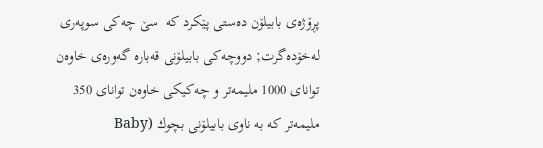پڕۆژه‌ى بابیلۆن ده‌ستى پێكرد كه‌  سێ چه‌كى سوپه‌رى له‌خۆده‌گرت; دووچه‌كى بابیلۆنى قه‌باره‌ گه‌وره‌ى خاوه‌ن تواناى 1000 ملیمه‌تر و چه‌كیكى خاوه‌ن تواناى 350 ملیمه‌تر كه‌ به‌ ناوى بابیلۆنى بچوك (Baby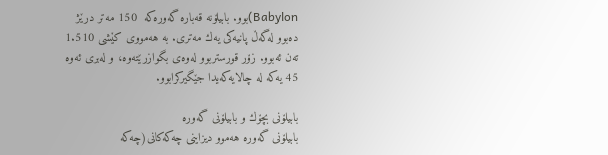Babylon)بوو. بابیلۆنه‌ قه‌باره‌ گه‌وره‌كه‌  150 مه‌تر درێژ ده‌بوو له‌گه‌ڵ پانیه‌كى یه‌ك مه‌ترى. به‌ هه‌مووى كێشى 1.510 ته‌ن ئه‌بوو. زۆر قورستربوو له‌وه‌ى بگوازرێته‌وه‌، و له‌برى ئه‌وه‌ 45 یه‌كه‌ له‌ چالایه‌كه‌یدا جێگیركرابوو.

بابیلۆنی بچۆك و بابیلۆنى گه‌وره‌
بابیلۆنى گه‌وره‌ هه‌موو دیزاینى چه‌كه‌كانى(چه‌كه‌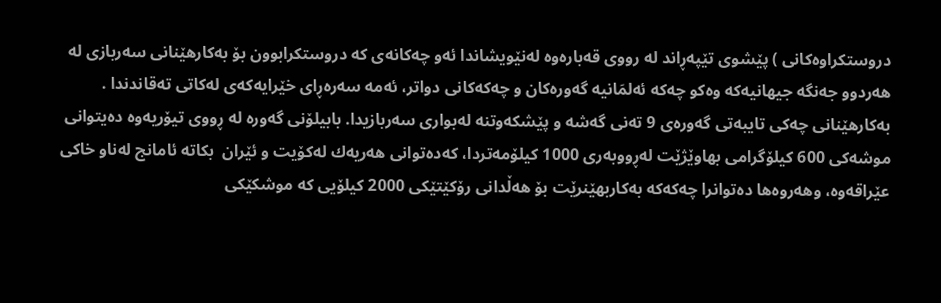دروستكراوه‌كانى ) پێشوى تێپه‌ڕاند له‌ رووى قه‌باره‌وه‌ له‌نێویشاندا ئه‌و چه‌كانه‌ى كه‌ دروستكرابوون بۆ به‌كارهێنانى سه‌ربازى له‌ هه‌ردوو جه‌نگه‌ جیهانیه‌كه‌ وه‌كو چه‌كه‌ ئه‌لمَانیه‌ گه‌وره‌كان و چه‌كه‌كانى دواتر، ئه‌مه‌ سه‌ره‌ڕاى خێرایه‌كه‌ى له‌كاتى ته‌قاندندا . به‌كارهێنانى چه‌كى تایبه‌تى گه‌وره‌ى 9 ته‌نى گه‌شه‌ و پێشكه‌وتنه‌ له‌بوارى سه‌ربازیدا. بابیلۆنى گه‌وره‌ له‌ ڕووى تیۆریه‌وه‌ ده‌یتوانى موشه‌كى 600 كیلۆگرامى بهاوێژێت له‌ڕووبه‌رى 1000 كیلۆمه‌تردا، كه‌ده‌توانى هه‌ریه‌ك له‌كۆیت و ئێران  بكاته‌ ئامانج له‌ناو خاكى عێراقه‌وه‌، وهه‌روه‌ها ده‌توانرا چه‌كه‌كه‌ به‌كاربهێنرێت بۆ هه‌ڵدانى رۆكێتێكى 2000 كیلۆیى كه‌ موشكێكى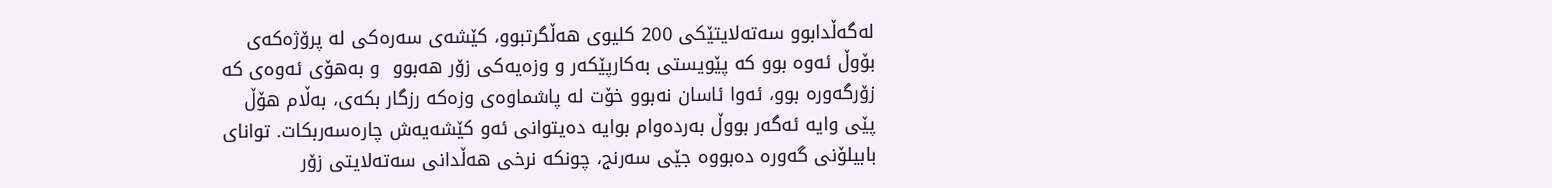له‌گه‌ڵدابوو سه‌ته‌لایتێكى 200 كلیوى هه‌ڵگرتبوو، كێشه‌ى سه‌ره‌كى له‌ پرۆژه‌كه‌ى بۆوڵ ئه‌وه‌ بوو كه‌ پێویستى به‌كارپێكه‌ر و وزه‌یه‌كى زۆر هه‌بوو  و به‌هۆى ئه‌وه‌ى كه‌ زۆرگه‌وره‌ بوو، ئه‌وا ئاسان نه‌بوو خۆت له‌ پاشماوه‌ى وزه‌كه‌ رزگار بكه‌ى، به‌ڵام هۆڵ پێى وایه‌ ئه‌گه‌ر بووڵ به‌رده‌وام بوایه‌ ده‌یتوانى ئه‌و كێشه‌یه‌ش چاره‌سه‌ربكات. تواناى بابیلۆنى گه‌وره‌ ده‌بووه‌ جێى سه‌رنج، چونكه‌ نرخى هه‌ڵدانى سه‌ته‌لایتى زۆر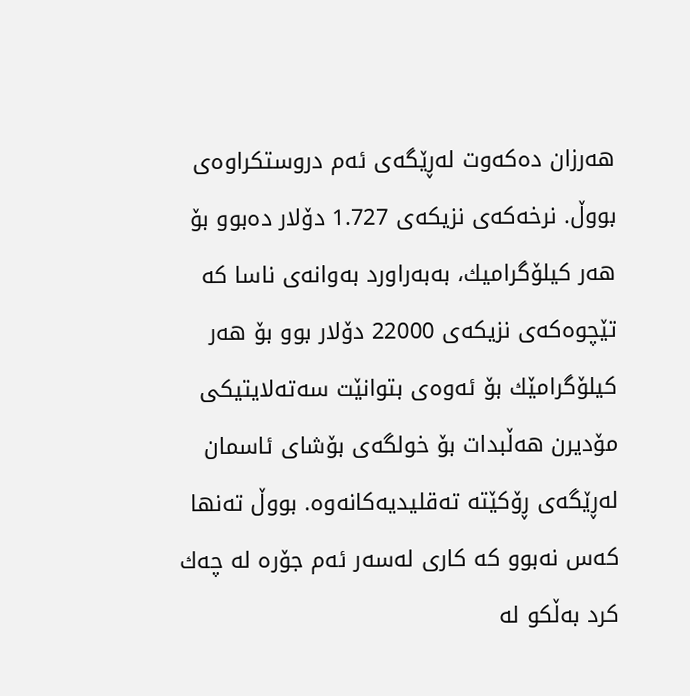هه‌رزان ده‌كه‌وت له‌ڕێگه‌ى ئه‌م دروستكراوه‌ى بووڵ. نرخه‌كه‌ى نزیكه‌ى 1.727 دۆلار ده‌بوو بۆ هه‌ر كیلۆگرامیك، به‌به‌راورد به‌وانه‌ى ناسا كه‌ تێچوه‌كه‌ى نزیكه‌ى 22000 دۆلار بوو بۆ هه‌ر كیلۆگرامێك بۆ ئه‌وه‌ى بتوانێت سه‌ته‌لایتیكى مۆدیرن هه‌ڵبدات بۆ خولگه‌ى بۆشاى ئاسمان له‌ڕێگه‌ى ڕۆكێته‌ ته‌قلیدیه‌كانه‌وه‌. بووڵ ته‌نها كه‌س نه‌بوو كه‌ كارى له‌سه‌ر ئه‌م جۆره‌ له‌ چه‌ك كرد به‌ڵكو له‌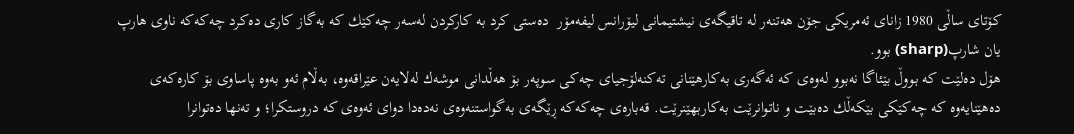كۆتاى ساڵى 1980 زاناى ئه‌مریكى جۆن هه‌تنه‌ر له‌ تاقیگه‌ى نیشتیمانى لیۆرانس لیفه‌مۆر  ده‌ستى كرد به‌ كاركردن له‌سه‌ر چه‌كێك كه‌ به‌گاز كارى ده‌كرد چه‌كه‌كه‌ ناوى هارپ یان شارپ(sharp) بوو.
هۆل ده‌لێت كه‌ بووڵ بێئاگا نه‌بوو له‌وه‌ى كه‌ ئه‌گه‌رى به‌كارهێنانى ته‌كنه‌لۆجیاى چه‌كى سوپه‌ر بۆ هه‌ڵدانى موشه‌ك له‌لایه‌ن عێراقه‌وه‌، به‌ڵام ئه‌و به‌وه‌ پاساوى بۆ كاره‌كه‌ى ده‌هێنایه‌وه‌ كه‌ چه‌كێكى بێكه‌ڵك ده‌بێت و ناتوانرێت به‌كاربهێنرێت. قه‌باره‌ى چه‌كه‌كه‌ ڕێگه‌ى به‌گواستنه‌وه‌ى نه‌ده‌دا دواى ئه‌وه‌ى كه‌ دروستكرا؛ و ته‌نها ده‌توانرا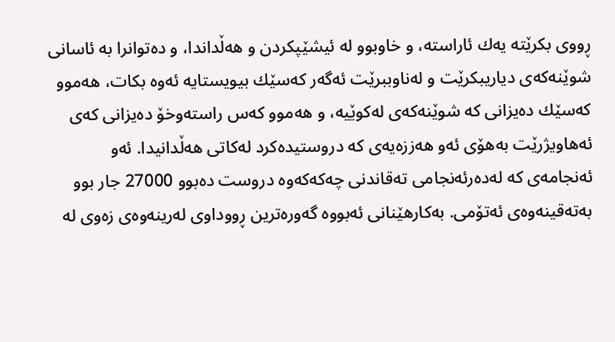ڕووى بكرێته‌ یه‌ك ئاراسته‌، و خاوبوو له‌ ئیشێپكردن و هه‌ڵداندا، و ده‌توانرا به‌ ئاسانى شوێنه‌كه‌ى دیاریبكرێت و له‌ناوببرێت ئه‌گه‌ر كه‌سێك بیویستایه‌ ئه‌وه‌ بكات، هه‌موو كه‌سێك ده‌یزانى كه‌ شوێنه‌كه‌ى له‌كوێیه‌، و هه‌موو كه‌س راسته‌وخۆ ده‌یزانى كه‌ى ئه‌هاویژرێت به‌هۆى ئه‌و هه‌ززه‌یه‌ى كه‌ دروستیده‌كرد له‌كاتى هه‌ڵدانیدا. ئه‌و ئه‌نجامه‌ى كه‌ له‌ده‌رئه‌نجامى ته‌قاندنى چه‌كه‌كه‌وه‌ دروست ده‌بوو 27000 جار بوو به‌ته‌قینه‌وه‌ى ئه‌تۆمى. به‌كارهێنانى ئه‌بووه‌ گه‌وره‌ترین ڕووداوى له‌رینه‌وه‌ى زه‌وى له‌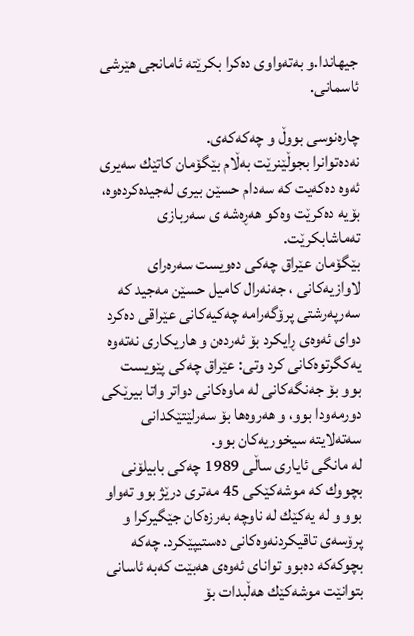جیهاندا.و به‌ته‌واوى ده‌كرا بكرێته‌ ئامانجى هێرشى ئاسمانى.

چاره‌نوسی بووڵ و چه‌كه‌كه‌ی.
نه‌ده‌توانرا بجوڵێنرێت به‌ڵام بێگۆمان كاتێك سه‌یرى ئه‌وه‌ ده‌كه‌یت كه‌ سه‌دام حسێن بیرى له‌جیده‌كرده‌وه‌، بۆیه‌ ده‌كرێت وه‌كو هه‌ڕه‌شه‌ ى سه‌ربازى ته‌ماشابكرێت.
بێگۆمان عێراق چه‌كى ده‌ویست سه‌ره‌راى لاوازیه‌كانى ، جه‌نه‌رال كامیل حسێن مه‌جید كه‌ سه‌رپه‌رشتى پرۆگه‌رامه‌ چه‌كیه‌كانى عێراقى ده‌كرد دواى ئه‌وه‌ى ڕایكرد بۆ ئه‌رده‌ن و هاریكارى نه‌ته‌وه‌ یه‌كگرتوه‌كانى كرد وتى: عێراق چه‌كى پێویست بوو بۆ جه‌نگه‌كانى له‌ ماوه‌كانى دواتر واتا بیرێكى دورمه‌ودا بوو، و هه‌روه‌ها بۆ سه‌رلێتێكدانى سه‌ته‌لایته‌ سیخوریه‌كان بوو.
له‌ مانگى ئایارى ساڵى 1989 چه‌كى بابیلۆنى بچووك كه‌ موشه‌كێكى 45 مه‌ترى درێژ بوو ته‌واو بوو و له‌ یه‌كێك له‌ ناوچه‌ به‌رزه‌كان جێگیركرا و پرۆسه‌ى تاقیكردنه‌وه‌كانى ده‌ستیپێكرد. چه‌كه‌ بچوكه‌كه‌ ده‌بوو تواناى ئه‌وه‌ى هه‌بێت كه‌به‌ ئاسانى بتوانێت موشه‌كێك هه‌ڵبدات بۆ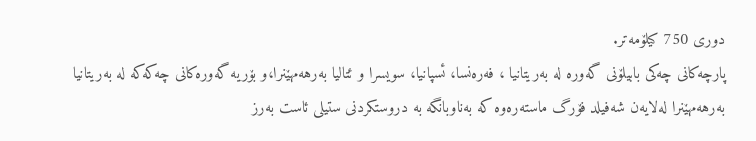دورى 750 كیلۆمه‌تر.
پارچه‌كانى چه‌كى بابیلۆنى گه‌وره‌ له‌ به‌ریتانیا ، فه‌ره‌نسا، ئسپانیا، سویسرا و ئتالیا به‌رهه‌مهێنرا،و بۆریه‌ گه‌وره‌كانى چه‌كه‌كه‌ له‌ به‌ریتانیا به‌رهه‌مهێنرا له‌لایه‌ن شه‌فیلد فۆرگ ماسته‌ره‌وه‌ كه‌ به‌ناوبانگه‌ به‌ دروستكردنى ستیلى ئاست به‌رز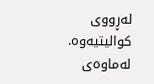له‌ڕووى كوالیتیه‌وه‌. له‌ماوه‌ى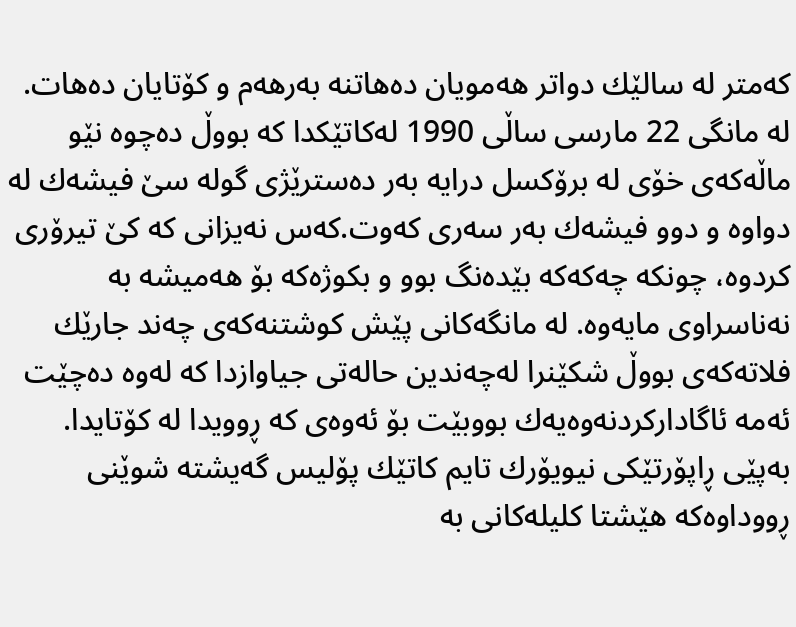كه‌متر له‌ سالێك دواتر هه‌مویان ده‌هاتنه‌ به‌رهه‌م و كۆتایان ده‌هات.
له‌ مانگى 22 مارسى ساڵى 1990 له‌كاتێكدا كه‌ بووڵ ده‌چوه‌ نێو ماڵه‌كه‌ى خۆى له‌ برۆكسل درایه‌ به‌ر ده‌سترێژى گوله‌ سێ فیشه‌ك له‌ دواوه‌ و دوو فیشه‌ك به‌ر سه‌رى كه‌وت.كه‌س نه‌یزانى كه‌ كێ تیرۆرى كردوه‌، چونكه‌ چه‌كه‌كه‌ بێده‌نگ بوو و بكوژه‌كه‌ بۆ هه‌میشه‌ به‌ نه‌ناسراوى مایه‌وه‌. له‌ مانگه‌كانى پێش كوشتنه‌كه‌ى چه‌ند جارێك فلاته‌كه‌ى بووڵ شكێنرا له‌چه‌ندین حاله‌تى جیاوازدا كه‌ له‌وه‌ ده‌چێت ئه‌مه‌ ئاگاداركردنه‌وه‌یه‌ك بووبێت بۆ ئه‌وه‌ى كه‌ ڕوویدا له‌ كۆتایدا. به‌پێى ڕاپۆرتێكى نیویۆرك تایم كاتێك پۆلیس گه‌یشته‌ شوێنى ڕووداوه‌كه‌ هێشتا كلیله‌كانى به‌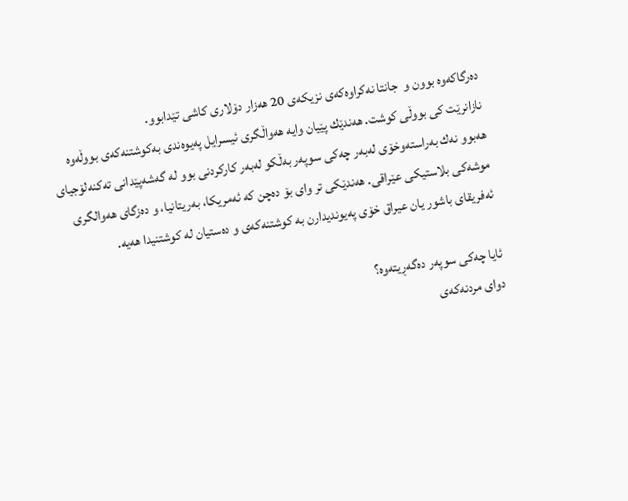ده‌رگاكه‌وه‌ بوون و  جانتا نه‌كراوه‌كه‌ى نزیكه‌ى 20 هه‌زار دۆلارى كاشى تێدابوو.
نازانرێت كى بووڵى كوشت. هه‌ندێك پێیان وایه‌ هه‌واڵگرى ئیسرایل په‌یوه‌ندى به‌كوشتنه‌كه‌ى بووڵه‌وه‌ هه‌بوو نه‌ك به‌راسته‌وخۆى له‌به‌ر چه‌كى سوپه‌ر به‌ڵكو له‌به‌ر كاركردنى بوو له‌ گه‌شه‌پێدانى ته‌كنه‌لۆجیاى موشه‌كى بلاستیكى عێراقى. هه‌ندێكى تر واى بۆ ده‌چن كه‌ ئه‌مریكا، به‌ریتانیا، و ده‌زگاى هه‌والگرى ئه‌فریقاى باشور یان عیراق خۆى په‌یوندیدارن به‌ كوشتنه‌كه‌ى و ده‌ستیان له‌ كوشتنیدا هه‌یه‌.

ئایا چه‌كی سوپه‌ر ده‌گه‌ڕیته‌وه‌؟
دواى مردنه‌كه‌ى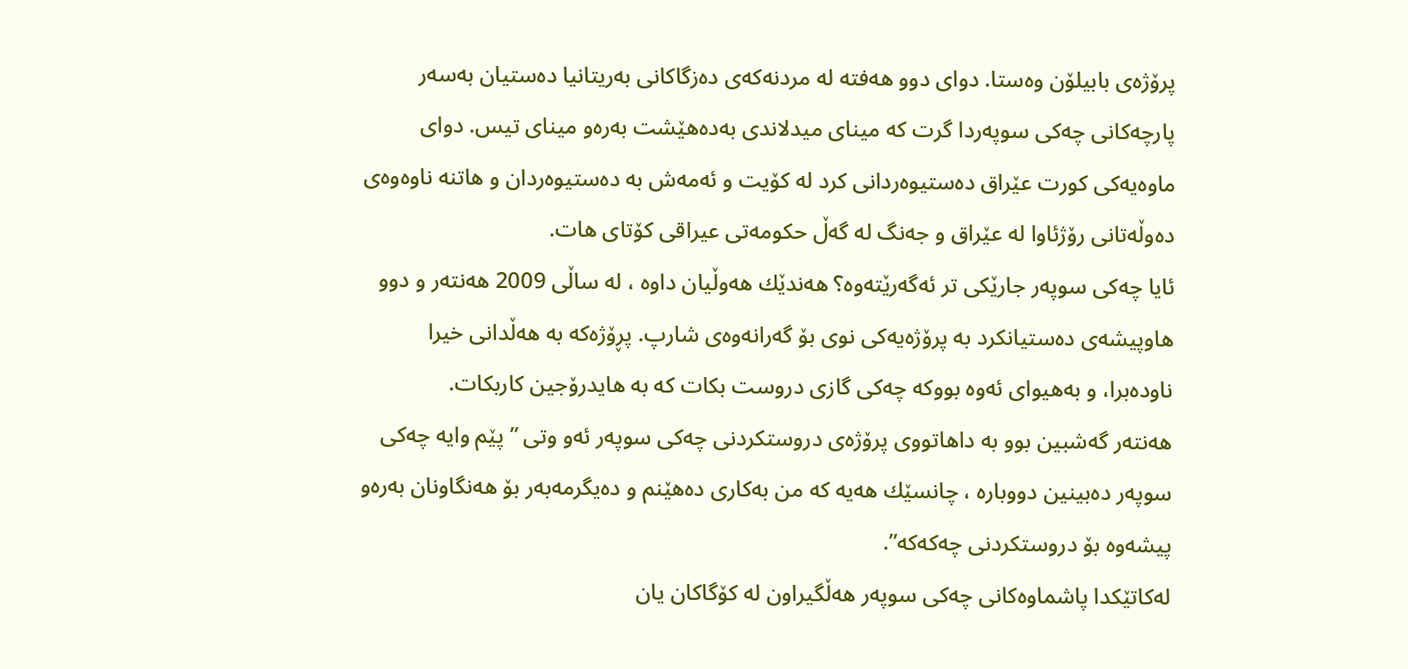پرۆژه‌ى بابیلۆن وه‌ستا. دواى دوو هه‌فته‌ له‌ مردنه‌كه‌ى ده‌زگاكانى به‌ریتانیا ده‌ستیان به‌سه‌ر پارچه‌كانى چه‌كى سوپه‌ردا گرت كه‌ میناى میدلاندى به‌ده‌هێشت به‌ره‌و میناى تیس. دواى ماوه‌یه‌كى كورت عێراق ده‌ستیوه‌ردانى كرد له‌ كۆیت و ئه‌مه‌ش به‌ ده‌ستیوه‌ردان و هاتنه‌ ناوه‌وه‌ى ده‌وڵه‌تانى رۆژئاوا له‌ عێراق و جه‌نگ له‌ گه‌ڵ حكومه‌تى عیراقى كۆتاى هات.
ئایا چه‌كى سوپه‌ر جارێكى تر ئه‌گه‌رێته‌وه‌؟ هه‌ندێك هه‌وڵیان داوه‌ ، له‌ ساڵى 2009 هه‌نته‌ر و دوو هاوپیشه‌ى ده‌ستیانكرد به‌ پرۆژه‌یه‌كى نوی بۆ گه‌رانه‌وه‌ى شارپ. پڕۆژه‌كه‌ به‌ هه‌ڵدانى خیرا ناوده‌برا، و به‌هیواى ئه‌وه‌ بووكه‌ چه‌كى گازى دروست بكات كه‌ به‌ هایدرۆجین كاربكات.
هه‌نته‌ر گه‌شبین بوو به‌ داهاتووى پرۆژه‌ى دروستكردنى چه‌كى سوپه‌ر ئه‌و وتى ” پێم وایه‌ چه‌كى سوپه‌ر ده‌بینین دووباره‌ ، چانسێك هه‌یه‌ كه‌ من به‌كاری ده‌هێنم و ده‌یگرمه‌به‌ر بۆ هه‌نگاونان به‌ره‌و پیشه‌وه‌ بۆ دروستكردنى چه‌كه‌كه‌”.
له‌كاتێكدا پاشماوه‌كانى چه‌كى سوپه‌ر هه‌ڵگیراون له‌ كۆگاكان یان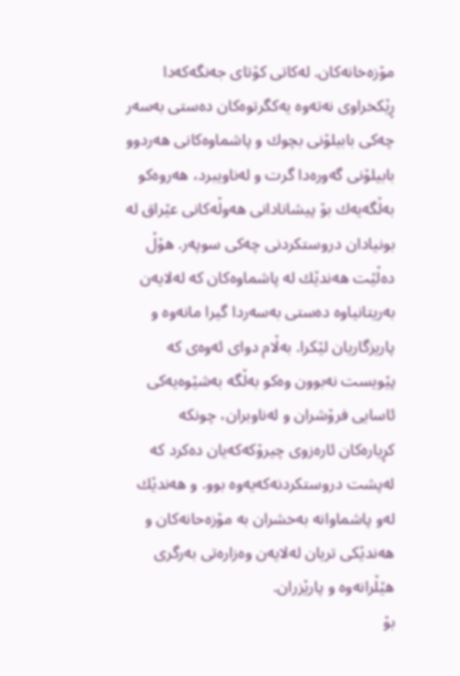مۆزه‌خانه‌كان. له‌كاتى كۆتاى جه‌نگه‌كه‌دا ڕێكخراوى نه‌ته‌وه‌ یه‌كگرتوه‌كان ده‌ستى به‌سه‌ر چه‌كى بابیلۆنى بچوك و پاشماوه‌كانى هه‌ردوو بابیلۆنى گه‌وره‌دا گرت و له‌ناویبرد، هه‌روه‌كو به‌ڵگه‌یه‌ك بۆ پیشانادانى هه‌وڵه‌كانى عێراق له‌ بونیادان دروستكردنى چه‌كى سوپه‌ر. هۆڵ ده‌ڵێت هه‌ندێك له‌ پاشماوه‌كان كه‌ له‌لایه‌ن به‌ریتانیاوه‌ ده‌ستى به‌سه‌ردا گیرا مانه‌وه‌ و پاریزگاریان لێكرا. به‌ڵام دواى ئه‌وه‌ى كه‌ پێویست نه‌بوون وه‌كو به‌ڵگه‌ به‌شێوه‌یه‌كى ئاسایى فرۆشران و له‌ناوبران، چونكه‌ كڕیاره‌كان ئاره‌زوى چیرۆكه‌كه‌یان ده‌كرد كه‌ له‌پشت دروستكردنه‌كه‌یه‌وه‌ بوو. و هه‌ندێك له‌و پاشماوانه‌ به‌خشران به‌ مۆزه‌حانه‌كان و هه‌ندێكى تریان له‌لایه‌ن وه‌زاره‌تى به‌رگرى هێڵرانه‌وه‌ و پارێزران.
بۆ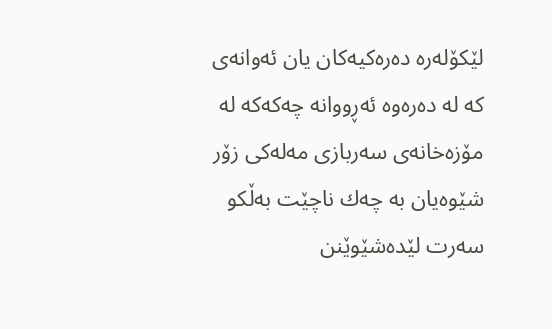لێكۆله‌ره‌ ده‌ره‌كیه‌كان یان ئه‌وانه‌ى كه‌ له‌ ده‌ره‌وه‌ ئه‌ڕووانه‌ چه‌كه‌كه‌ له‌ مۆزه‌خانه‌ى سه‌ربازى مه‌له‌كى زۆر شێوه‌یان به‌ چه‌ك ناچێت به‌ڵكو سه‌رت لێده‌شێوێنن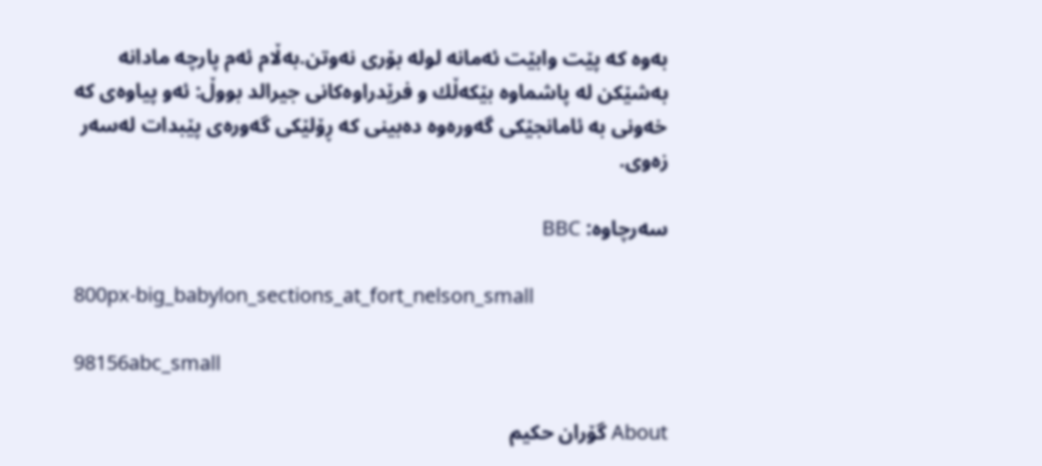به‌وه‌ كه‌ پێت وابێت ئه‌مانه‌ لوله‌ بۆرى نه‌وتن.به‌ڵام ئه‌م پارچه‌ مادانه‌ به‌شێكن له‌ پاشماوه‌ بێكه‌ڵك و فرێدراوه‌كانى جیرالد بووڵ: ئه‌و پیاوه‌ى كه‌  خه‌ونى به‌ ئامانجێكى گه‌وره‌وه‌ ده‌بینى كه‌ ڕۆلێكى گه‌وره‌ى پێبدات له‌سه‌ر زه‌وى.

سه‌رچاوه‌: BBC

800px-big_babylon_sections_at_fort_nelson_small

98156abc_small

About گۆران حكيم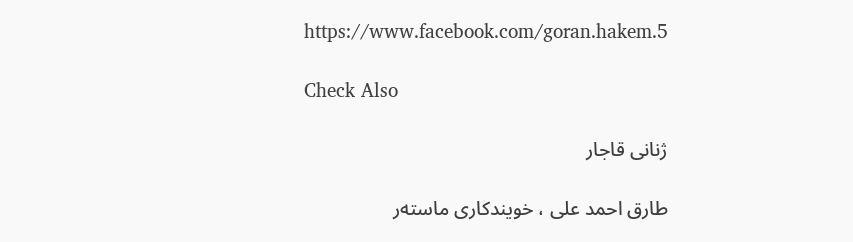https://www.facebook.com/goran.hakem.5

Check Also

ژنانی قاجار

طارق احمد علی ، خویندكاری ماستەر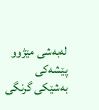لەبەشی مێژوو پێشەكی           بەشێكی گرنگی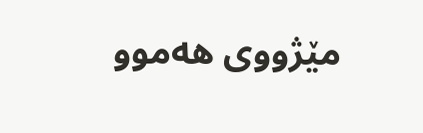مێژووی هەموو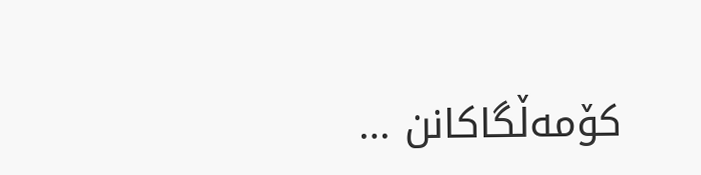كۆمەڵگاكانن …